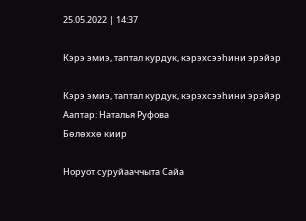25.05.2022 | 14:37

Кэрэ эмиэ, таптал курдук, кэрэхсээһини эрэйэр

Кэрэ эмиэ, таптал курдук, кэрэхсээһини эрэйэр
Ааптар: Наталья Руфова
Бөлөххө киир

Норуот суруйааччыта Сайа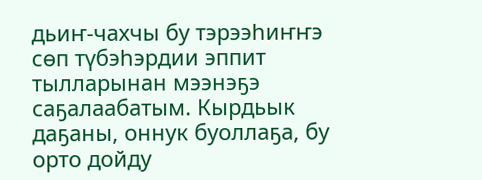дьиҥ-чахчы бу тэрээһиҥҥэ сөп түбэһэрдии эппит тылларынан мээнэҕэ саҕалаабатым. Кырдьык даҕаны, оннук буоллаҕа, бу орто дойду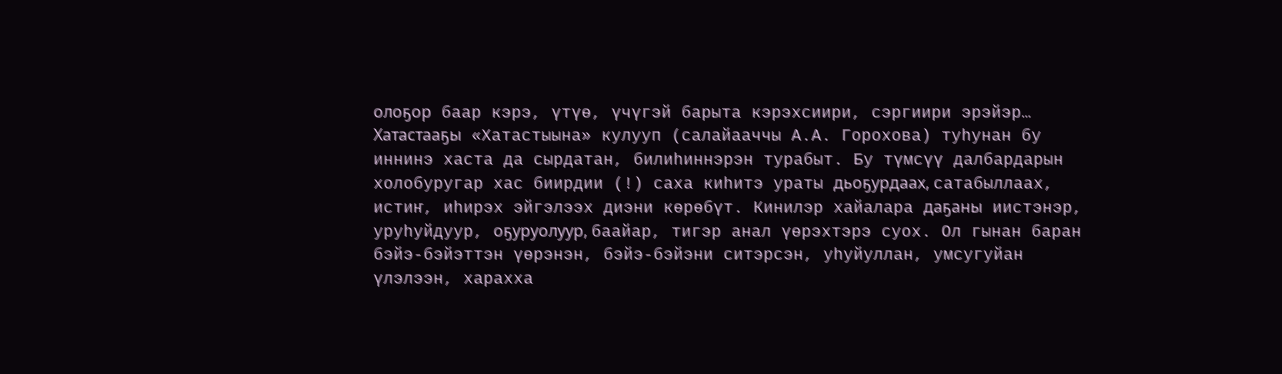олоҕор баар кэрэ, үтүө, үчүгэй барыта кэрэхсиири, сэргиири эрэйэр…
Хатастааҕы «Хатастыына» кулууп (салайааччы А.А. Горохова) туһунан бу иннинэ хаста да сырдатан, билиһиннэрэн турабыт. Бу түмсүү далбардарын холобуругар хас биирдии (!) саха киһитэ ураты дьоҕурдаах, сатабыллаах, истиҥ, иһирэх эйгэлээх диэни көрөбүт. Кинилэр хайалара даҕаны иистэнэр, уруһуйдуур, оҕуруолуур, баайар, тигэр анал үөрэхтэрэ суох. Ол гынан баран бэйэ-бэйэттэн үөрэнэн, бэйэ-бэйэни ситэрсэн, уһуйуллан, умсугуйан үлэлээн, харахха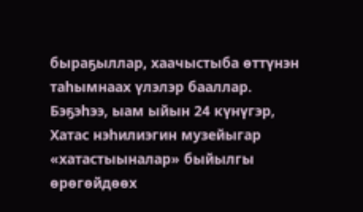быраҕыллар, хаачыстыба өттүнэн таһымнаах үлэлэр бааллар.
Бэҕэһээ, ыам ыйын 24 күнүгэр, Хатас нэһилиэгин музейыгар «хатастыыналар» быйылгы өрөгөйдөөх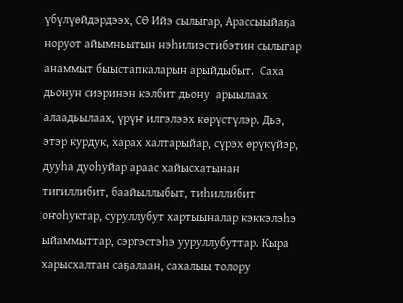үбүлүөйдэрдээх, СӨ Ийэ сылыгар, Арассыыйаҕа норуот айымньытын нэһилиэстибэтин сылыгар анаммыт быыстапкаларын арыйдыбыт.  Саха дьонун сиэринэн кэлбит дьону  арыылаах алаадьылаах, үрүҥ илгэлээх көрүстүлэр. Дьэ, этэр курдук, харах халтарыйар, сүрэх өрүкүйэр, дууһа дуоһуйар араас хайысхатынан тигиллибит, баайыллыбыт, тиһиллибит оҥоһуктар, суруллубут хартыыналар кэккэлэһэ ыйаммыттар, сэргэстэһэ ууруллубуттар. Кыра харысхалтан саҕалаан, сахалыы толору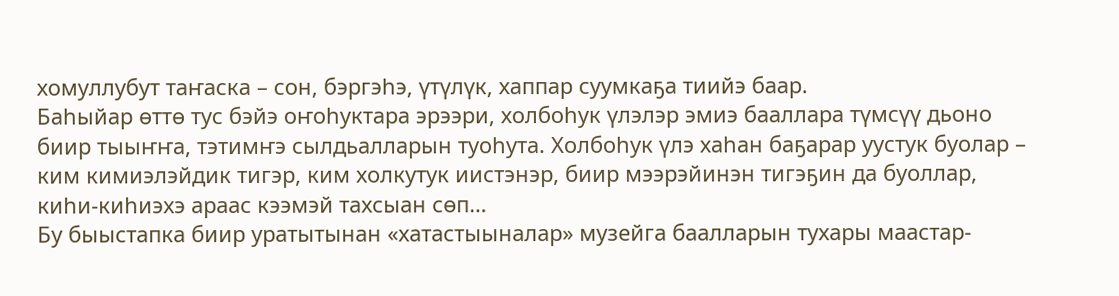хомуллубут таҥаска – сон, бэргэһэ, үтүлүк, хаппар суумкаҕа тиийэ баар.
Баһыйар өттө тус бэйэ оҥоһуктара эрээри, холбоһук үлэлэр эмиэ бааллара түмсүү дьоно биир тыыҥҥа, тэтимҥэ сылдьалларын туоһута. Холбоһук үлэ хаһан баҕарар уустук буолар – ким кимиэлэйдик тигэр, ким холкутук иистэнэр, биир мээрэйинэн тигэҕин да буоллар, киһи-киһиэхэ араас кээмэй тахсыан сөп…
Бу быыстапка биир уратытынан «хатастыыналар» музейга баалларын тухары маастар-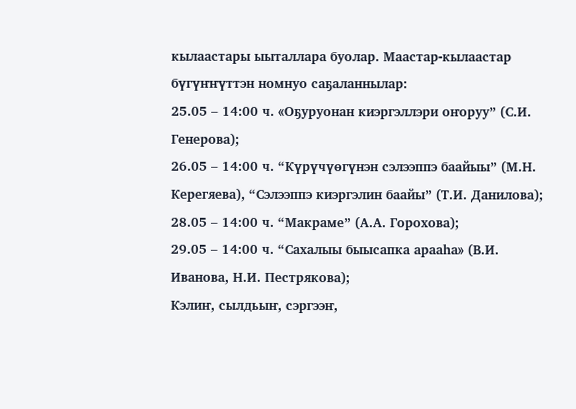кылаастары ыыталлара буолар. Маастар-кылаастар  бүгүҥҥүттэн номнуо саҕаланнылар:
25.05 – 14:00 ч. «Оҕуруонан киэргэллэри оҥоруу” (С.И. Генерова);
26.05 – 14:00 ч. “Күрүчүөгүнэн сэлээппэ баайыы” (М.Н. Керегяева), “Сэлээппэ киэргэлин баайы” (Т.И. Данилова);
28.05 – 14:00 ч. “Макраме” (А.А. Горохова);
29.05 – 14:00 ч. “Сахалыы быысапка арааһа» (В.И. Иванова, Н.И. Пестрякова);
Кэлиҥ, сылдьыҥ, сэргээҥ,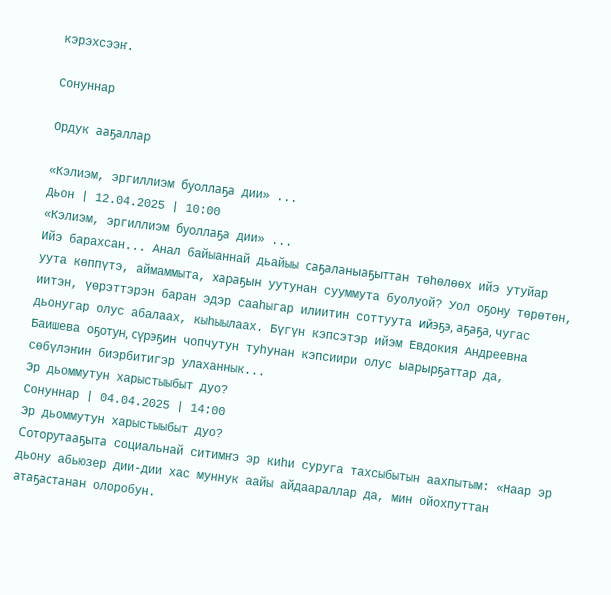кэрэхсээҥ.

Сонуннар

Ордук ааҕаллар

«Кэлиэм, эргиллиэм буоллаҕа дии» ...
Дьон | 12.04.2025 | 10:00
«Кэлиэм, эргиллиэм буоллаҕа дии» ...
Ийэ барахсан... Анал байыаннай дьайыы саҕаланыаҕыттан төһөлөөх ийэ утуйар уута көппүтэ, аймаммыта, хараҕын уутунан сууммута буолуой? Уол оҕону төрөтөн, иитэн, үөрэттэрэн баран эдэр сааһыгар илиитин соттуута ийэҕэ, аҕаҕа, чугас дьонугар олус абалаах, кыһыылаах. Бүгүн кэпсэтэр ийэм Евдокия Андреевна Баишева оҕотун, сүрэҕин чопчутун туһунан кэпсиири олус ыарырҕаттар да, сөбүлэҥин биэрбитигэр улаханнык...
Эр дьоммутун харыстыыбыт дуо?
Сонуннар | 04.04.2025 | 14:00
Эр дьоммутун харыстыыбыт дуо?
Соторутааҕыта социальнай ситимҥэ эр киһи суруга тахсыбытын аахпытым: «Наар эр дьону абьюзер дии-дии хас муннук аайы айдаараллар да, мин ойохпуттан атаҕастанан олоробун.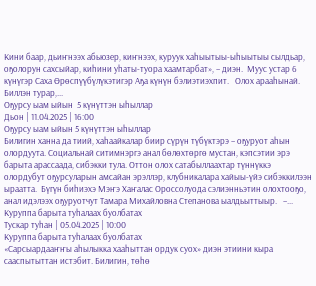Кини баар, дьиҥнээх абьюзер, киҥнээх, куруук хаһыытыы-ыһыытыы сылдьар, оҕолорун сахсыйар, киһини уһаты-туора хаамтарбат», – диэн.  Муус устар 6 күнүгэр Саха Өрөспүүбүлүкэтигэр Аҕа күнүн бэлиэтиэхпит.   Олох арааһынай. Биллэн турар,...
Оҕурсу ыам ыйын  5 күнүттэн ыһыллар
Дьон | 11.04.2025 | 16:00
Оҕурсу ыам ыйын 5 күнүттэн ыһыллар
Билигин ханна да тиий, хаһаайкалар биир сүрүн түбүктэрэ – оҕуруот аһын олордуута. Социальнай ситимнэргэ анал бөлөхтөргө мустан, кэпсэтии эрэ барыта арассаада, сибэкки тула. Оттон олох сатабыллаахтар түннүккэ олордубут оҕурсуларын амсайан эрэллэр, клубникалара хайыы-үйэ сибэккилээн ыраатта.  Бүгүн биһиэхэ Мэҥэ Хаҥалас Ороссолуода сэлиэнньэтин олохтооҕо, анал идэлээх оҕуруотчут Тамара Михайловна Степанова ыалдьыттыыр.   –...
Куруппа барыта туһалаах буолбатах
Тускар туһан | 05.04.2025 | 10:00
Куруппа барыта туһалаах буолбатах
«Сарсыардааҥҥы аһылыкка хааһыттан ордук суох» диэн этиини кыра сааспытыттан истэбит. Билигин, төһө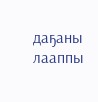даҕаны лааппы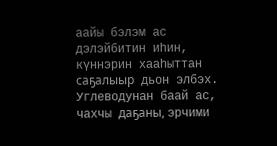аайы бэлэм ас дэлэйбитин иһин, күннэрин хааһыттан саҕалыыр дьон элбэх. Углеводунан баай ас, чахчы даҕаны, эрчими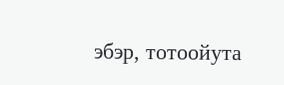эбэр, тотоойута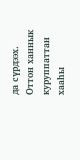да сүрдээх. Оттон ханнык куруппаттан хааһы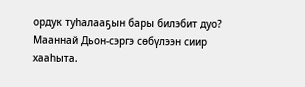ордук туһалааҕын бары билэбит дуо?   Мааннай Дьон-сэргэ сөбүлээн сиир хааһыта.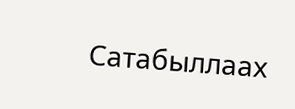Сатабыллаах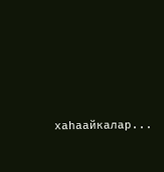хаһаайкалар...